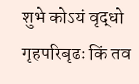शुभे कोऽयं वृद्धो गृहपरिबृढः किं तव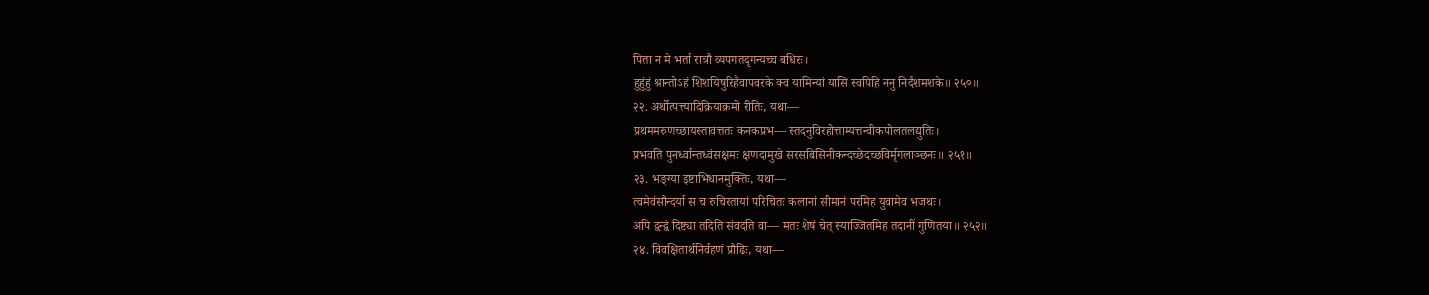पिता न मे भर्ता रात्रौ व्यपगतदृगन्यच्च बधिरः।
हुहुंहुं श्रान्तोऽहं शिशयिषुरिहैवापवरके क्व यामिन्यां यासि स्वपिहि ननु निर्दंशमशके॥ २५०॥
२२. अर्थोत्पत्त्यादिक्रियाक्रमो रीतिः, यथा—
प्रथममरुणच्छायस्तावत्ततः कनकप्रभ— स्तदनुविरहोत्ताम्यत्तन्वीकपोलतलद्युतिः।
प्रभवति पुनर्ध्वान्तध्वंसक्षमः क्षणदामुखे सरसबिसिनीकन्दच्छेदच्छविर्मृगलाञ्छनः॥ २५१॥
२३. भङ्ग्या इष्टाभिधानमुक्तिः, यथा—
त्वमेवंसौन्दर्या स च रुचिरतायां परिचितः कलानां सीमानं परमिह युवामेव भजथः।
अपि द्वन्द्वं दिष्ट्या तदिति संवदति वा— मतः शेषं चेत् स्याज्जितमिह तदानीं गुणितया॥ २५२॥
२४. विवक्षितार्थनिर्वहणं प्रौढिः, यथा—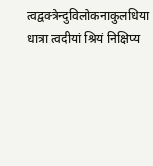त्वद्वक्त्रेन्दुविलोकनाकुलधिया धात्रा त्वदीयां श्रियं निक्षिप्य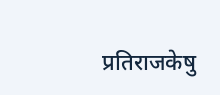प्रतिराजकेषु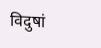विदुषां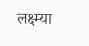लक्ष्म्या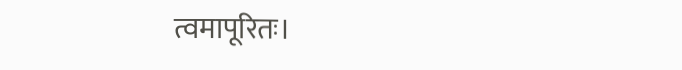त्वमापूरितः।